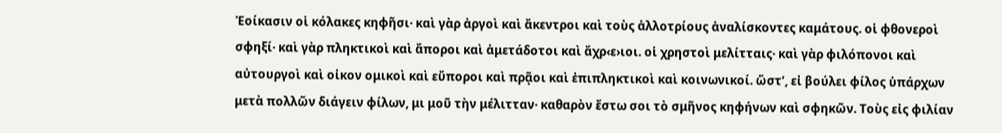Ἐοίκασιν οἱ κόλακες κηφῆσι· καὶ γὰρ ἀργοὶ καὶ ἄκεντροι καὶ τοὺς ἀλλοτρίους ἀναλίσκοντες καμάτους. οἱ φθονεροὶ σφηξί· καὶ γὰρ πληκτικοὶ καὶ ἄποροι καὶ ἀμετάδοτοι καὶ ἄχρ‹ε›ιοι. οἱ χρηστοὶ μελίτταις· καὶ γὰρ φιλόπονοι καὶ αὐτουργοὶ καὶ οἰκον ομικοὶ καὶ εὔποροι καὶ πρᾷοι καὶ ἐπιπληκτικοὶ καὶ κοινωνικοί. ὥστʼ, εἰ βούλει φίλος ὑπάρχων μετὰ πολλῶν διάγειν φίλων, μι μοῦ τὴν μέλιτταν· καθαρὸν ἔστω σοι τὸ σμῆνος κηφήνων καὶ σφηκῶν. Τοὺς εἰς φιλίαν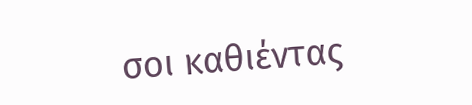σοι καθιέντας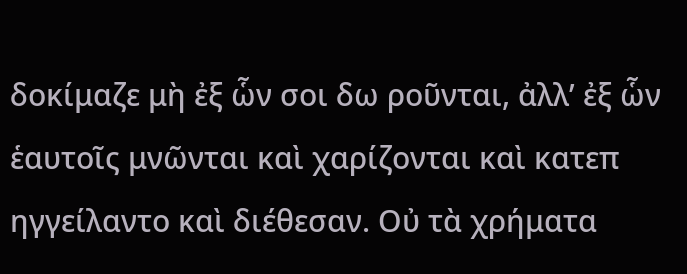δοκίμαζε μὴ ἐξ ὧν σοι δω ροῦνται, ἀλλʼ ἐξ ὧν ἑαυτοῖς μνῶνται καὶ χαρίζονται καὶ κατεπ ηγγείλαντο καὶ διέθεσαν. Οὐ τὰ χρήματα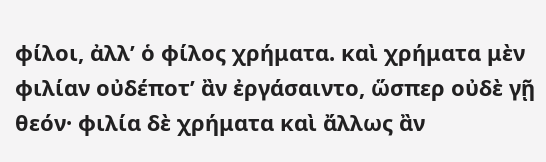φίλοι, ἀλλʼ ὁ φίλος χρήματα. καὶ χρήματα μὲν φιλίαν οὐδέποτʼ ἂν ἐργάσαιντο, ὥσπερ οὐδὲ γῇ θεόν· φιλία δὲ χρήματα καὶ ἄλλως ἂν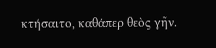κτήσαιτο, καθάπερ θεὸς γῆν.